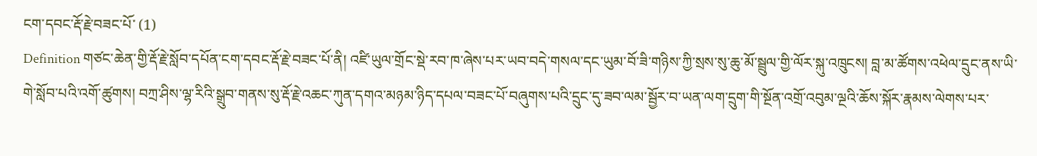ངག་དབང་རྡོ་རྗེ་བཟང་པོ་ (1)
Definition གཙང་ཆེན་གྱི་རྡོ་རྗེ་སློབ་དཔོན་ངག་དབང་རྡོ་རྗེ་བཟང་པོ་ནི། འཛི་ཡུལ་གྲོང་སྡེ་རབ་ཁ་ཞེས་པར་ཡབ་བདེ་གསལ་དང་ཡུམ་བོ་ཟི་གཉིས་ཀྱི་སྲས་སུ་ཆུ་མོ་སྦྲུལ་གྱི་ལོར་སྐུ་འཁྲུངས། བླ་མ་ཚོགས་འཕེལ་དྲུང་ནས་ཡི་གེ་སློབ་པའི་འགོ་ཚུགས། བཀྲ་ཤིས་ལྷ་རིའི་སྒྲུབ་གནས་སུ་རྡོ་རྗེ་འཆང་ཀུན་དགའ་མཉམ་ཉིད་དཔལ་བཟང་པོ་བཞུགས་པའི་དྲུང་དུ་ཟབ་ལམ་སྦྱོར་བ་ཡན་ལག་དྲུག་གི་སྔོན་འགྲོ་འབུམ་ལྔའི་ཆོས་སྐོར་རྣམས་ལེགས་པར་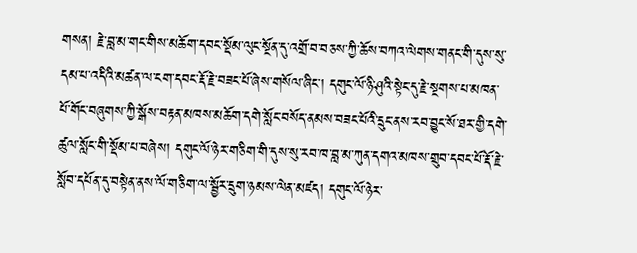གསན། རྗེ་བླ་མ་གང་གིས་མཆོག་དབང་སྡོམ་ལུང་སྔོན་དུ་འགྲོ་བ་བཅས་ཀྱི་ཆོས་བཀའ་ལེགས་གནང་གི་དུས་སུ་དམ་པ་འདིའི་མཚན་ལ་ངག་དབང་རྡོ་རྗེ་བཟང་པོ་ཞེས་གསོལ་ཞིང་། དགུང་ལོ་ཉི་ཤུའི་སྟེང་དུ་རྗེ་སྔགས་པ་མཁན་པོ་གོང་བཞུགས་ཀྱི་སྒོས་བརྟན་མཁས་མཆོག་དགེ་སློང་བསོད་ནམས་བཟང་པོའི་དྲུང་ནས་རབ་བྱུང་སོ་ཐར་གྱི་དགེ་ཚུལ་སློང་གི་སྡོམ་པ་བཞེས། དགུང་ལོ་ཉེར་གཅིག་གི་དུས་སུ་རབ་ཁ་བླ་མ་ཀུན་དགའ་མཁས་གྲུབ་དབང་པོ་རྡོ་རྗེ་སློབ་དཔོན་དུ་བསྟེན་ནས་ལོ་གཅིག་ལ་སྦྱོར་དྲུག་ཉམས་ལེན་མཛད། དགུང་ལོ་ཉེར་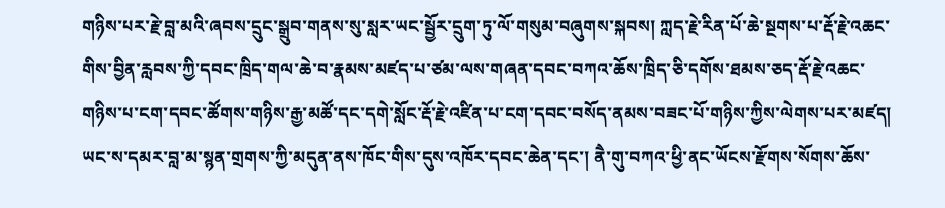གཉིས་པར་རྗེ་བླ་མའི་ཞབས་དྲུང་སྒྲུབ་གནས་སུ་སླར་ཡང་སྦྱོར་དྲུག་ཏུ་ལོ་གསུམ་བཞུགས་སྐབས། ཀླད་རྗེ་རིན་པོ་ཆེ་སྔགས་པ་རྡོ་རྗེ་འཆང་གིས་བྱིན་རླབས་ཀྱི་དབང་ཁྲིད་གལ་ཆེ་བ་རྣམས་མཛད་པ་ཙམ་ལས་གཞན་དབང་བཀའ་ཆོས་ཁྲིད་ཅི་དགོས་ཐམས་ཅད་རྡོ་རྗེ་འཆང་གཉིས་པ་ངག་དབང་ཚོགས་གཉིས་རྒྱ་མཚོ་དང་དགེ་སློང་རྡོ་རྗེ་འཛིན་པ་ངག་དབང་བསོད་ནམས་བཟང་པོ་གཉིས་ཀྱིས་ལེགས་པར་མཛད། ཡང་ས་དམར་བླ་མ་སྙན་གྲགས་ཀྱི་མདུན་ནས་ཁོང་གིས་དུས་འཁོར་དབང་ཆེན་དང་། ནཻ་གུ་བཀའ་ཕྱི་ནང་ཡོངས་རྫོགས་སོགས་ཆོས་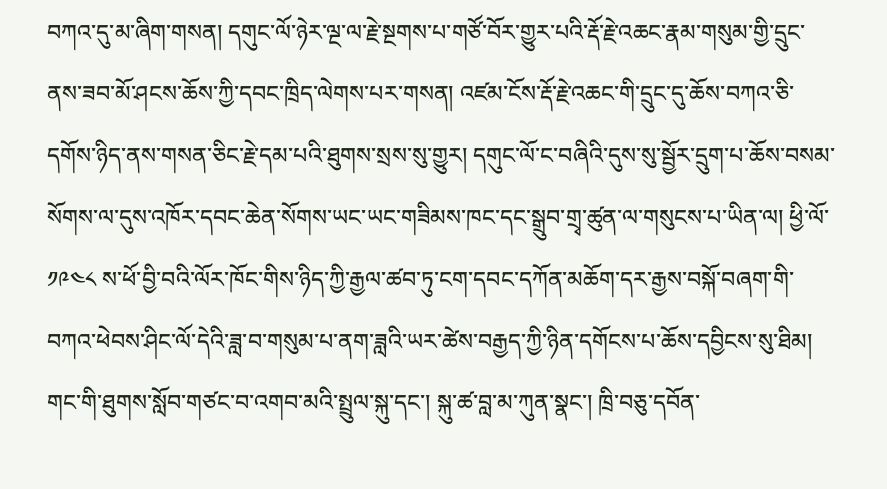བཀའ་དུ་མ་ཞིག་གསན། དགུང་ལོ་ཉེར་ལྔ་ལ་རྗེ་སྔགས་པ་གཙོ་བོར་གྱུར་པའི་རྡོ་རྗེ་འཆང་རྣམ་གསུམ་གྱི་དྲུང་ནས་ཟབ་མོ་ཤངས་ཆོས་ཀྱི་དབང་ཁྲིད་ལེགས་པར་གསན། འཛམ་ངོས་རྡོ་རྗེ་འཆང་གི་དྲུང་དུ་ཆོས་བཀའ་ཅི་དགོས་ཉིད་ནས་གསན་ཅིང་རྗེ་དམ་པའི་ཐུགས་སྲས་སུ་གྱུར། དགུང་ལོ་ང་བཞིའི་དུས་སུ་སྦྱོར་དྲུག་པ་ཆོས་བསམ་སོགས་ལ་དུས་འཁོར་དབང་ཆེན་སོགས་ཡང་ཡང་གཟིམས་ཁང་དང་སྒྲུབ་གྲྭ་ཚུན་ལ་གསུངས་པ་ཡིན་ལ། ཕྱི་ལོ་ ༡༩༤༨ ས་ཕོ་བྱི་བའི་ལོར་ཁོང་གིས་ཉིད་ཀྱི་རྒྱལ་ཚབ་ཏུ་ངག་དབང་དཀོན་མཆོག་དར་རྒྱས་བསྐོ་བཞག་གི་བཀའ་ཕེབས་ཤིང་ལོ་དེའི་ཟླ་བ་གསུམ་པ་ནག་ཟླའི་ཡར་ཚེས་བརྒྱད་ཀྱི་ཉིན་དགོངས་པ་ཆོས་དབྱིངས་སུ་ཐིམ། གང་གི་ཐུགས་སློབ་གཙང་བ་འགབ་མའི་སྤྲུལ་སྐུ་དང་། སྐུ་ཚ་བླ་མ་ཀུན་སྣང་། ཁྲི་བཅུ་དབོན་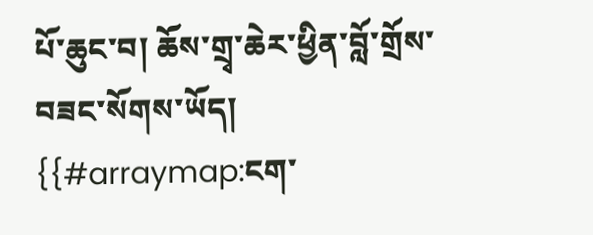པོ་ཆུང་བ། ཆོས་གྲྭ་ཆེར་ཕྱིན་བློ་གྲོས་བཟང་སོགས་ཡོད།
{{#arraymap:ངག་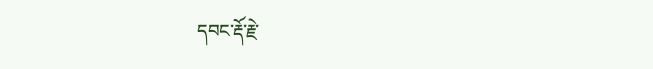དབང་རྡོ་རྗེ་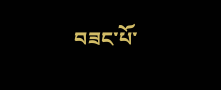བཟང་པོ་